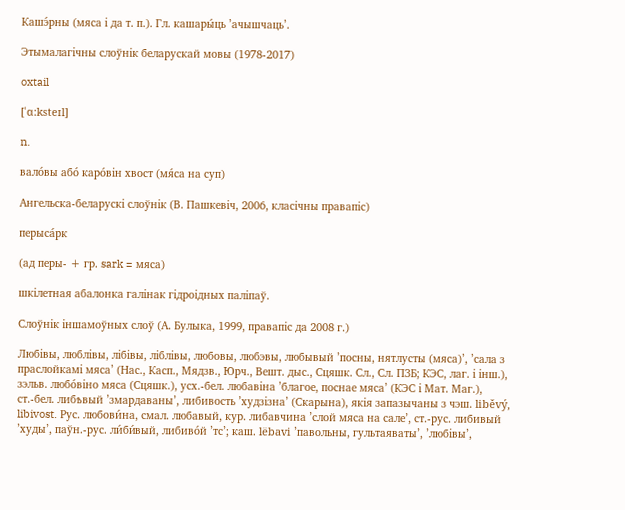Кашэ́рны (мяса і да т. п.). Гл. кашары́ць ’ачышчаць’.

Этымалагічны слоўнік беларускай мовы (1978-2017)

oxtail

[ˈɑ:ksteɪl]

n.

вало́вы або́ каро́він хвост (мя́са на суп)

Ангельска-беларускі слоўнік (В. Пашкевіч, 2006, класічны правапіс)

перыса́рк

(ад перы- + гр. sark = мяса)

шкілетная абалонка галінак гідроідных паліпаў.

Слоўнік іншамоўных слоў (А. Булыка, 1999, правапіс да 2008 г.)

Любівы, люблівы, лібівы, ліблівы, любовы, любэвы, любывый ’посны, нятлусты (мяса)’, ’сала з праслойкамі мяса’ (Нас., Касп., Мядзв., Юрч., Вешт. дыс., Сцяшк. Сл., Сл. ПЗБ; КЭС, лаг. і інш.), зэльв. любо́віно мяса (Сцяшк.), усх.-бел. любавіна ’благое, поснае мяса’ (КЭС і Мат. Маг.), ст.-бел. либѣвый ’змардаваны’, либивость ’худзізна’ (Скарына), якія запазычаны з чэш. liběvý, libivost. Рус. любови́на, смал. любавый, кур. либавчина ’слой мяса на сале’, ст.-рус. либивый ’худы’, паўн.-рус. ли́би́вый, либиво́й ’тс’; каш. lëbavi ’павольны, гультаяваты’, ’любівы’,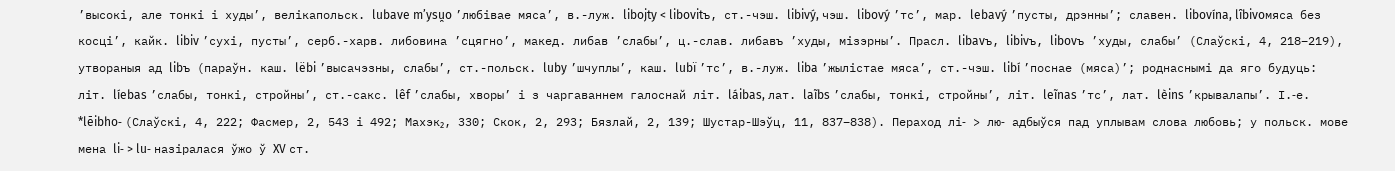’высокі, але тонкі і худы’, велікапольск. lubave mʼysu̯o ’любівае мяса’, в.-луж. libojty < libovitъ, ст.-чэш. libivý, чэш. libový ’тс’, мар. lebavý ’пусты, дрэнны’; славен. libovína, lȋbivoмяса без косці’, кайк. libiv ’сухі, пусты’, серб.-харв. либовина ’сцягно’, макед. либав ’слабы’, ц.-слав. либавъ ’худы, мізэрны’. Прасл. libavъ, libivъ, libovъ ’худы, слабы’ (Слаўскі, 4, 218–219), утвораныя ад libъ (параўн. каш. lëbi ’высачэзны, слабы’, ст.-польск. luby ’шчуплы’, каш. lubï ’тс’, в.-луж. liba ’жылістае мяса’, ст.-чэш. libí ’поснае (мяса)’; роднаснымі да яго будуць: літ. líebas ’слабы, тонкі, стройны’, ст.-сакс. lêf ’слабы, хворы’ і з чаргаваннем галоснай літ. láibas, лат. laĩbs ’слабы, тонкі, стройны’, літ. leĩnas ’тс’, лат. lèins ’крывалапы’. І.‑е. *lēibho‑ (Слаўскі, 4, 222; Фасмер, 2, 543 і 492; Махэк₂, 330; Скок, 2, 293; Бязлай, 2, 139; Шустар-Шэўц, 11, 837–838). Пераход лі‑ > лю‑ адбыўся пад уплывам слова любовь; у польск. мове мена li‑ > lu‑ назіралася ўжо ў XV ст.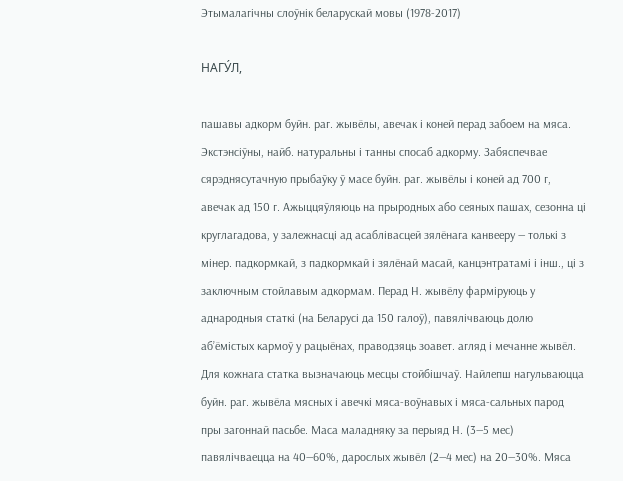Этымалагічны слоўнік беларускай мовы (1978-2017)

НАГУ́Л,

пашавы адкорм буйн. раг. жывёлы, авечак і коней перад забоем на мяса. Экстэнсіўны, найб. натуральны і танны спосаб адкорму. Забяспечвае сярэднясутачную прыбаўку ў масе буйн. раг. жывёлы і коней ад 700 г, авечак ад 150 г. Ажыццяўляюць на прыродных або сеяных пашах, сезонна ці круглагадова, у залежнасці ад асаблівасцей зялёнага канвееру — толькі з мінер. падкормкай, з падкормкай і зялёнай масай, канцэнтратамі і інш., ці з заключным стойлавым адкормам. Перад Н. жывёлу фарміруюць у аднародныя статкі (на Беларусі да 150 галоў), павялічваюць долю аб’ёмістых кармоў у рацыёнах, праводзяць зоавет. агляд і мечанне жывёл. Для кожнага статка вызначаюць месцы стойбішчаў. Найлепш нагульваюцца буйн. раг. жывёла мясных і авечкі мяса-воўнавых і мяса-сальных парод пры загоннай пасьбе. Маса маладняку за перыяд Н. (3—5 мес) павялічваецца на 40—60%, дарослых жывёл (2—4 мес) на 20—30%. Мяса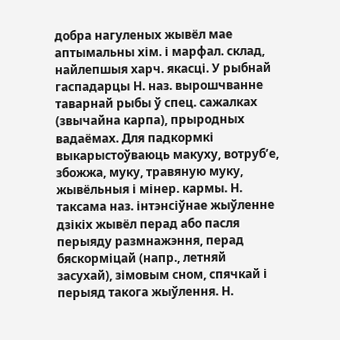добра нагуленых жывёл мае аптымальны хім. і марфал. склад, найлепшыя харч. якасці. У рыбнай гаспадарцы Н. наз. вырошчванне таварнай рыбы ў спец. сажалках (звычайна карпа), прыродных вадаёмах. Для падкормкі выкарыстоўваюць макуху, вотруб’е, збожжа, муку, травяную муку, жывёльныя і мінер. кармы. Н. таксама наз. інтэнсіўнае жыўленне дзікіх жывёл перад або пасля перыяду размнажэння, перад бяскорміцай (напр., летняй засухай), зімовым сном, спячкай і перыяд такога жыўлення. Н.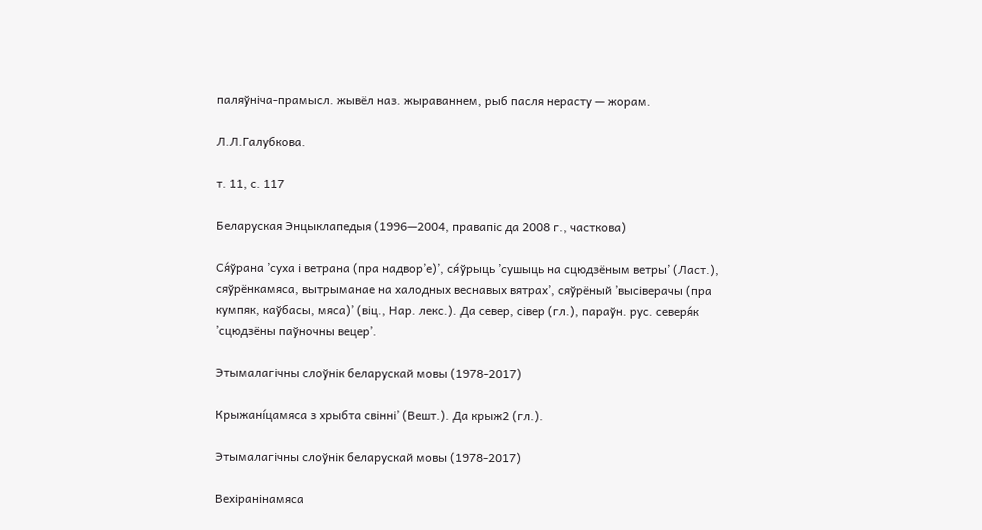паляўніча-прамысл. жывёл наз. жыраваннем, рыб пасля нерасту — жорам.

Л.Л.Галубкова.

т. 11, с. 117

Беларуская Энцыклапедыя (1996—2004, правапіс да 2008 г., часткова)

Ся́ўрана ’суха і ветрана (пра надвор’е)’, ся́ўрыць ’сушыць на сцюдзёным ветры’ (Ласт.), сяўрёнкамяса, вытрыманае на халодных веснавых вятрах’, сяўрёный ’высіверачы (пра кумпяк, каўбасы, мяса)’ (віц., Нар. лекс.). Да север, сівер (гл.), параўн. рус. северя́к ’сцюдзёны паўночны вецер’.

Этымалагічны слоўнік беларускай мовы (1978-2017)

Крыжані́цамяса з хрыбта свінні’ (Вешт.). Да крыж2 (гл.).

Этымалагічны слоўнік беларускай мовы (1978-2017)

Вехіранінамяса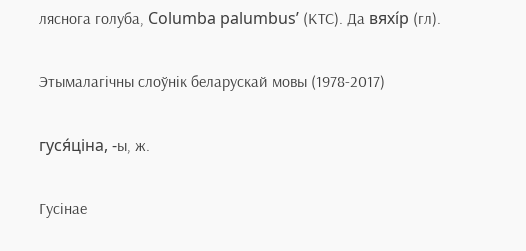ляснога голуба, Columba palumbus’ (КТС). Да вяхі́р (гл).

Этымалагічны слоўнік беларускай мовы (1978-2017)

гуся́ціна, ‑ы, ж.

Гусінае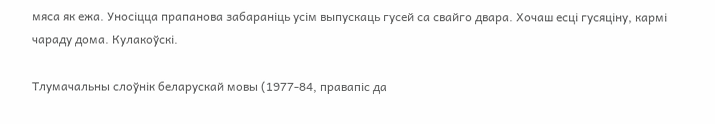мяса як ежа. Уносіцца прапанова забараніць усім выпускаць гусей са свайго двара. Хочаш есці гусяціну, кармі чараду дома. Кулакоўскі.

Тлумачальны слоўнік беларускай мовы (1977-84, правапіс да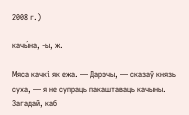2008 г.)

качы́на, ‑ы, ж.

Мяса качкі як ежа. — Дарэчы, — сказаў князь суха, — я не супраць пакаштаваць качыны. Загадай, каб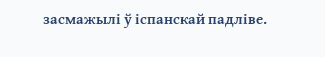засмажылі ў іспанскай падліве.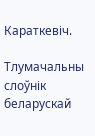Караткевіч.

Тлумачальны слоўнік беларускай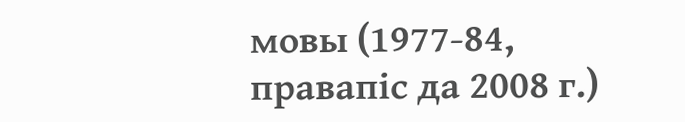мовы (1977-84, правапіс да 2008 г.)